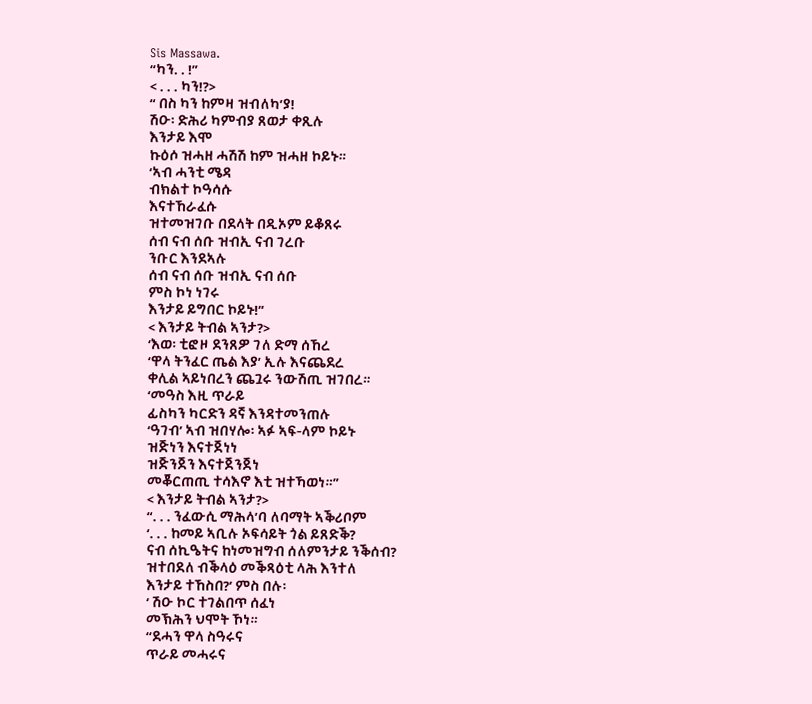Sis Massawa.
“ካን. . !”
< . . . ካን!?>
“ በስ ካን ከምዛ ዝብለካ’ያ!
ሽዑ፡ ድሕሪ ካምብያ ጸወታ ቀጺሉ
እንታይ እሞ
ኩዕሶ ዝሓዘ ሓሽሽ ከም ዝሓዘ ኮይኑ።
‘ኣብ ሓንቲ ሜዳ
ብክልተ ኮዓሳሱ
እናተኸራፈሱ
ዝተመዝገቡ በደላት በዲኦም ይቆጸሩ
ሰብ ናብ ሰቡ ዝብኢ ናብ ገረቡ
ንቡር እንደኣሉ
ሰብ ናብ ሰቡ ዝብኢ ናብ ሰቡ
ምስ ኮነ ነገሩ
እንታይ ይግበር ኮይኑ!”
< እንታይ ትብል ኣንታ?>
‘እወ፡ ቲፎዞ ደንጸዎ ገለ ድማ ሰኸረ
‘ዋላ ትንፈር ጤል እያ’ ኢሉ እናጨደረ
ቀሊል ኣይነበረን ጨጓሩ ንውሽጢ ዝገበረ።
‘መዓስ እዚ ጥራይ
ፊስካን ካርድን ዳኛ እንዳተመንጠሉ
‘ዓገብ’ ኣብ ዝበሃሎ፡ ኣፉ ኣፍ-ላም ኮይኑ
ዝጅነን እናተጀነነ
ዝጅንጀን እናተጀንጀነ
መቖርጠጢ ተሳእኖ እቲ ዝተኻወነ።”
< እንታይ ትብል ኣንታ?>
“. . . ንፈውሲ ማሕላ’ባ ለባማት ኣቕሪቦም
‘. . . ከመይ ኣቢሉ ኦፍሳይት ጎል ይጸድቕ?
ናብ ሰኪዔትና ከነመዝግብ ሰለምንታይ ንቕሰብ?
ዝተበደለ ብቕላዕ መቕጻዕቲ ላሕ እንተለ
እንታይ ተኸስበ?’ ምስ በሉ፡
‘ ሽዑ ኮር ተገልበጥ ሰፈነ
መኽሕን ህሞት ኾነ።
‘‘ደሓን ዋላ ስዓሩና
ጥራይ መሓሩና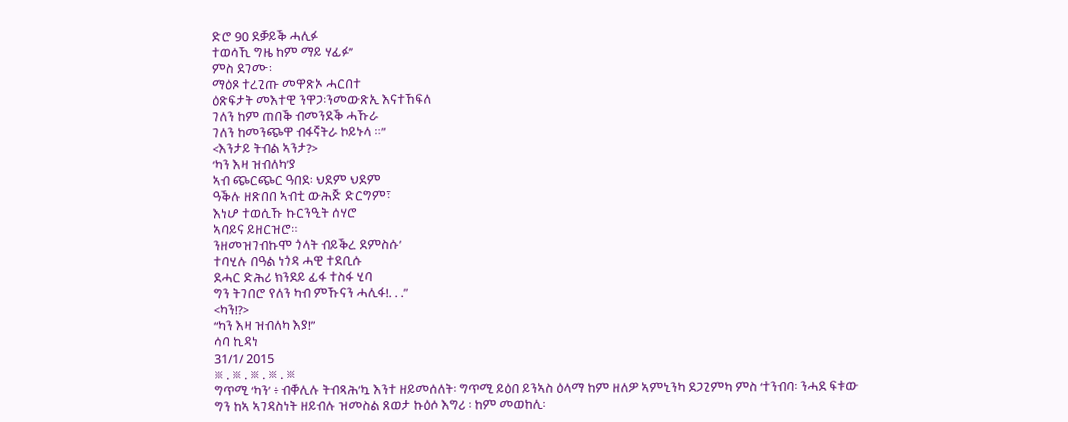ድሮ 90 ደቓይቕ ሓሊፉ
ተወሳኺ ግዜ ከም ማይ ሃፊፉ’’
ምስ ደገሙ፡
ማዕጾ ተረጊጡ መዋጽኦ ሓርበተ
ዕጽፍታት መእተዊ ንዋጋ፡ንመውጽኢ እናተኸፍለ
ገለን ከም ጠበቕ ብመንደቕ ሓኹራ
ገለን ከመንጭዋ ብፋኛትራ ኮይኑላ ።”
<እንታይ ትብል ኣንታ?>
‘ካን እዛ ዝብለካ’ያ
ኣብ ጭርጭር ዓበደ፡ ህደም ህደም
ዓቕሉ ዘጽበበ ኣብቲ ውሕጅ ድርግም፣
እነሆ ተወሲኹ ኩርንዒት ሰሃሮ
ኣባይና ይዘርዝሮ።
ንዘመዝገብኩሞ ጎላት ብይቕረ ደምስሱ’
ተባሂሉ በዓል ነጎዳ ሓዊ ተደቢሱ
ደሓር ድሕሪ ክንደይ ፊፋ ተስፋ ሂባ
ግን ትገበሮ የለን ካብ ምኹናን ሓሊፋ!. . .”
<ካን!?>
“ካን እዛ ዝብለካ እያ!”
ሳባ ኪዳነ
31/1/ 2015
፨ . ፨ . ፨ . ፨ . ፨
ግጥሚ ‘ካን’ ፥ ብቐሊሉ ትብጻሕ’ኳ እንተ ዘይመሰለት፡ ግጥሚ ይዕበ ይንኣስ ዕላማ ከም ዘለዎ ኣምኒንካ ደጋጊምካ ምስ ‘ተንብባ፡ ንሓደ ፍቱው ግን ከኣ ኣገዳስነት ዘይብሉ ዝመስል ጸወታ ኩዕሶ እግሪ ፡ ከም መወከሊ፡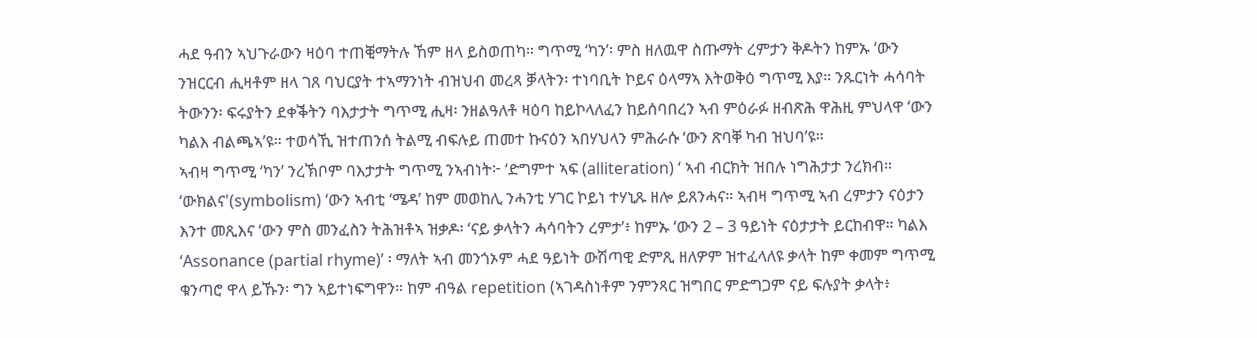ሓደ ዓብን ኣህጉራውን ዛዕባ ተጠቒማትሉ ኸም ዘላ ይስወጠካ። ግጥሚ ‘ካን’፡ ምስ ዘለዉዋ ስጡማት ረምታን ቅዶትን ከምኡ ‘ውን ንዝርርብ ሒዛቶም ዘላ ገጸ ባህርያት ተኣማንነት ብዝህብ መረጻ ቓላትን፡ ተነባቢት ኮይና ዕላማኣ እትወቅዕ ግጥሚ እያ። ንጹርነት ሓሳባት ትውንን፡ ፍሩያትን ደቀቕትን ባእታታት ግጥሚ ሒዛ፡ ንዘልዓለቶ ዛዕባ ከይኮላለፈን ከይሰባበረን ኣብ ምዕራፉ ዘብጽሕ ዋሕዚ ምህላዋ ‘ውን ካልእ ብልጫኣ’ዩ። ተወሳኺ ዝተጠንሰ ትልሚ ብፍሉይ ጠመተ ኩናዕን ኣበሃህላን ምሕራሱ ‘ውን ጽባቐ ካብ ዝህባ’ዩ።
ኣብዛ ግጥሚ ‘ካን’ ንረኽቦም ባእታታት ግጥሚ ንኣብነት፦ ‘ድግምተ ኣፍ (alliteration) ‘ ኣብ ብርክት ዝበሉ ነግሕታታ ንረክብ። ‘ውክልና'(symbolism) ‘ውን ኣብቲ ‘ሜዳ’ ከም መወከሊ ንሓንቲ ሃገር ኮይነ ተሃኒጹ ዘሎ ይጸንሓና። ኣብዛ ግጥሚ ኣብ ረምታን ናዕታን እንተ መጺእና ‘ውን ምስ መንፈስን ትሕዝቶኣ ዝቃዶ፡ ‘ናይ ቃላትን ሓሳባትን ረምታ’፥ ከምኡ ‘ውን 2 – 3 ዓይነት ናዕታታት ይርከብዋ። ካልእ ‘Assonance (partial rhyme)’ ፡ ማለት ኣብ መንጎኦም ሓደ ዓይነት ውሽጣዊ ድምጺ ዘለዎም ዝተፈላለዩ ቃላት ከም ቀመም ግጥሚ ቁንጣሮ ዋላ ይኹን፡ ግን ኣይተነፍግዋን። ከም ብዓል repetition (ኣገዳስነቶም ንምንጻር ዝግበር ምድግጋም ናይ ፍሉያት ቃላት፥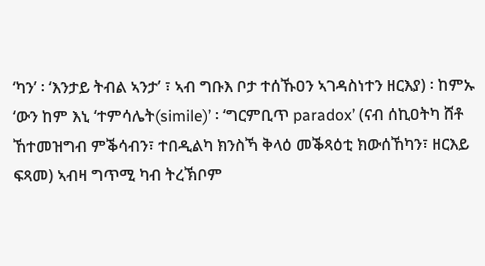‘ካን’ ፡ ‘እንታይ ትብል ኣንታ’ ፣ ኣብ ግቡእ ቦታ ተሰኹዐን ኣገዳስነተን ዘርእያ) ፡ ከምኡ ‘ውን ከም እኒ ‘ተምሳሌት(simile)’ ፡ ‘ግርምቢጥ paradox’ (ናብ ሰኪዐትካ ሸቶ ኸተመዝግብ ምቕሳብን፣ ተበዲልካ ክንስኻ ቅላዕ መቕጻዕቲ ክውሰኸካን፣ ዘርእይ ፍጻመ) ኣብዛ ግጥሚ ካብ ትረኽቦም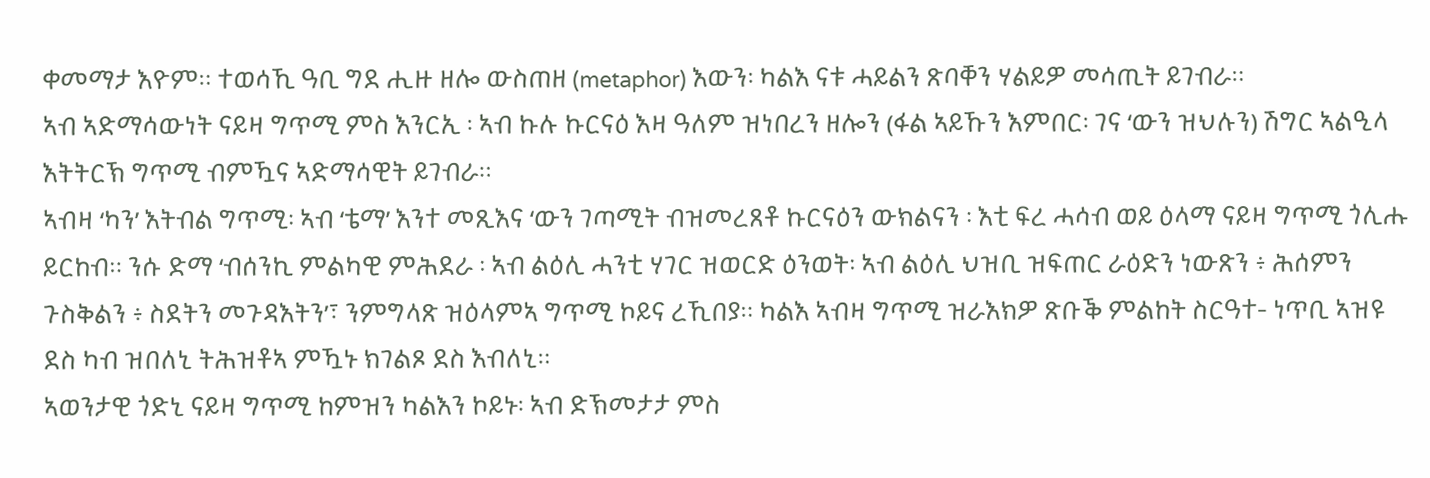ቀመማታ እዮም። ተወሳኺ ዓቢ ግደ ሒዙ ዘሎ ውስጠዘ (metaphor) እውን፡ ካልእ ናቱ ሓይልን ጽባቐን ሃልይዎ መሳጢት ይገብራ።
ኣብ ኣድማሳውነት ናይዛ ግጥሚ ምስ እንርኢ ፡ ኣብ ኩሉ ኩርናዕ እዛ ዓለም ዝነበረን ዘሎን (ፋል ኣይኹን እምበር፡ ገና ‘ውን ዝህሉን) ሽግር ኣልዒላ እትትርኽ ግጥሚ ብምዃና ኣድማሳዊት ይገብራ።
ኣብዛ ‘ካን’ እትብል ግጥሚ፡ ኣብ ‘ቴማ’ እንተ መጺእና ‘ውን ገጣሚት ብዝመረጸቶ ኩርናዕን ውክልናን ፡ እቲ ፍረ ሓሳብ ወይ ዕላማ ናይዛ ግጥሚ ጎሊሑ ይርከብ። ንሱ ድማ ‘ብሰንኪ ምልካዊ ምሕደራ ፡ ኣብ ልዕሊ ሓንቲ ሃገር ዝወርድ ዕንወት፡ ኣብ ልዕሊ ህዝቢ ዝፍጠር ራዕድን ነውጽን ፥ ሕሰምን ጉስቅልን ፥ ስደትን መጉዳእትን’፣ ንምግላጽ ዝዕላምኣ ግጥሚ ኮይና ረኺበያ። ካልእ ኣብዛ ግጥሚ ዝራእክዎ ጽቡቕ ምልከት ስርዓተ- ነጥቢ ኣዝዩ ደስ ካብ ዝበለኒ ትሕዝቶኣ ምዃኑ ክገልጾ ደስ እብለኒ።
ኣወንታዊ ጎድኒ ናይዛ ግጥሚ ከምዝን ካልእን ኮይኑ፡ ኣብ ድኽመታታ ምስ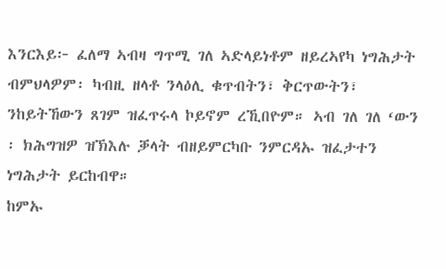እንርእይ፦ ፈለማ ኣብዛ ግጥሚ ገለ ኣድላይነቶም ዘይረኣየካ ነግሕታት ብምህላዎም፡ ካብዚ ዘላቶ ንላዕሊ ቁጥብትን፣ ቅርጥውትን፣ ንከይትኸውን ጸገም ዝፈጥሩላ ኮይኖም ረኺበዮም። ኣብ ገለ ገለ ‘ውን ፡ ክሕግዝዎ ዝኽእሉ ቓላት ብዘይምርካቡ ንምርዳኡ ዝፈታተን ነግሕታት ይርከብዋ።
ከምኡ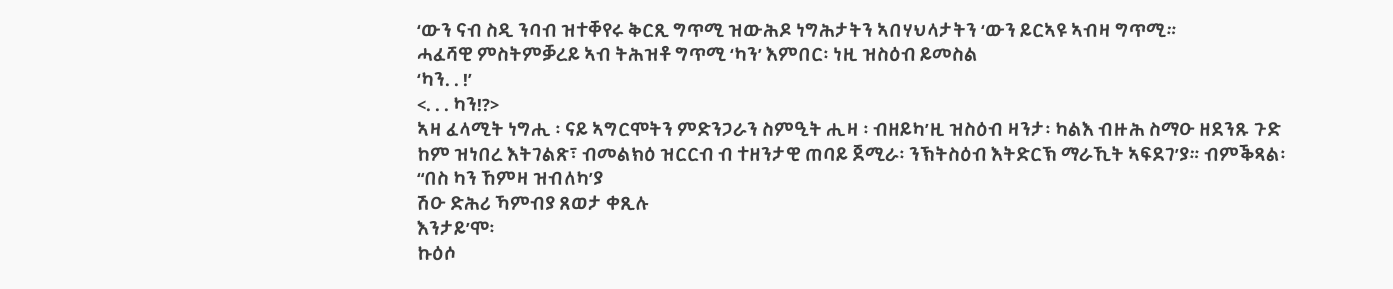‘ውን ናብ ስዲ ንባብ ዝተቐየሩ ቅርጺ ግጥሚ ዝውሕዶ ነግሕታትን ኣበሃህላታትን ‘ውን ይርኣዩ ኣብዛ ግጥሚ።
ሓፈሻዊ ምስትምቓረይ ኣብ ትሕዝቶ ግጥሚ ‘ካን’ እምበር፡ ነዚ ዝስዕብ ይመስል
‘ካን. . !’
<. . . ካን!?>
ኣዛ ፈላሚት ነግሒ ፡ ናይ ኣግርሞትን ምድንጋራን ስምዒት ሒዛ ፡ ብዘይካ’ዚ ዝስዕብ ዛንታ፡ ካልእ ብዙሕ ስማዑ ዘደንጹ ጉድ ከም ዝነበረ እትገልጽ፣ ብመልክዕ ዝርርብ ብ ተዘንታዊ ጠባይ ጀሚራ፡ ንኽትስዕብ እትድርኽ ማራኺት ኣፍደገ’ያ። ብምቕጻል፡
“በስ ካን ኸምዛ ዝብለካ’ያ
ሽዑ ድሕሪ ኻምብያ ጸወታ ቀጺሉ
እንታይ’ሞ፡
ኩዕሶ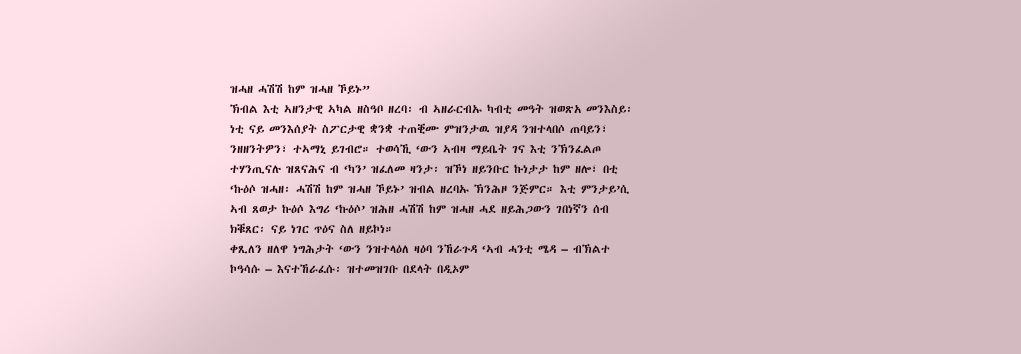ዝሓዘ ሓሽሽ ከም ዝሓዘ ኾይኑ”
ኽብል እቲ ኣዘንታዊ ኣካል ዘስዓቦ ዘረባ፡ ብ ኣዘራርብኡ ካብቲ መዓት ዝወጽአ መንእስይ፡ ነቲ ናይ መንእሰያት ስፖርታዊ ቋንቋ ተጠቒሙ ምዝንታዉ ዝያዳ ንዝተላበሶ ጠባይን፣ ንዘዘንትዎን፣ ተኣማኒ ይገብሮ። ተወሳኺ ‘ውን ኣብዛ ማይቤት ገና እቲ ንኽንፈልጦ ተሃንጢናሉ ዝጸናሕና ብ ‘ካን’ ዝፈለመ ዛንታ፡ ዝኾነ ዘይንቡር ኩነታታ ከም ዘሎ፣ በቲ ‘ኩዕሶ ዝሓዘ፡ ሓሽሽ ከም ዝሓዘ ኾይኑ’ ዝብል ዘረባኡ ኽንሕዞ ንጅምር። እቲ ምንታይ’ሲ ኣብ ጸወታ ኩዕሶ እግሪ ‘ኩዕሶ’ ዝሕዘ ሓሽሽ ከም ዝሓዘ ሓደ ዘይሕጋውን ገበነኛን ሰብ ክቑጸር፡ ናይ ነገር ጥዕና ስለ ዘይኮነ።
ቀጺለን ዘለዋ ነግሕታት ‘ውን ንዝተላዕለ ዛዕባ ንኸራጉዳ ‘ኣብ ሓንቲ ሜዳ – ብኽልተ ኮዓሳሱ – እናተኸራፈሱ፡ ዝተመዝገቡ በደላት በዲኦም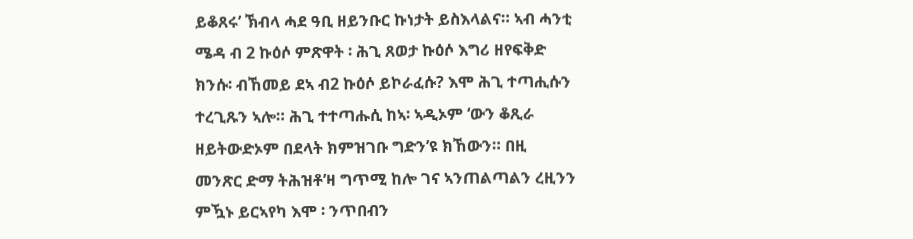ይቆጸሩ’ ኽብላ ሓደ ዓቢ ዘይንቡር ኩነታት ይስእላልና። ኣብ ሓንቲ ሜዳ ብ 2 ኩዕሶ ምጽዋት ፡ ሕጊ ጸወታ ኩዕሶ እግሪ ዘየፍቅድ ክንሱ፡ ብኸመይ ደኣ ብ2 ኩዕሶ ይኮራፈሱ? እሞ ሕጊ ተጣሒሱን ተረጊጹን ኣሎ። ሕጊ ተተጣሑሲ ከኣ፡ ኣዲኦም ‘ውን ቆጺራ ዘይትውድኦም በደላት ክምዝገቡ ግድን’ዩ ክኸውን። በዚ መንጽር ድማ ትሕዝቶ’ዛ ግጥሚ ከሎ ገና ኣንጠልጣልን ረዚንን ምዃኑ ይርኣየካ እሞ ፡ ንጥበብን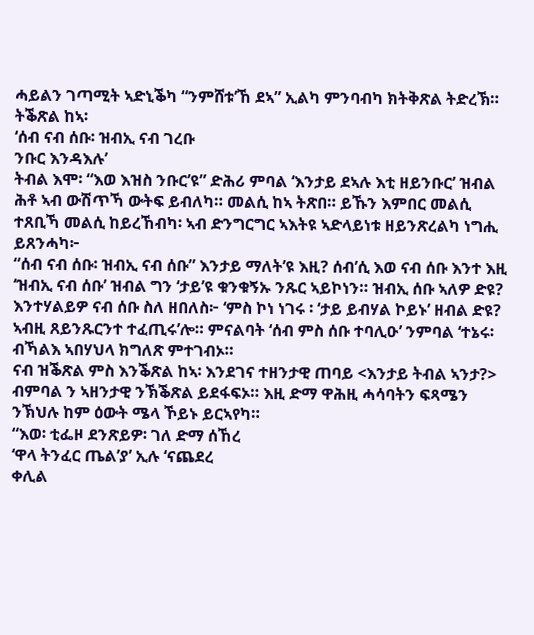ሓይልን ገጣሚት ኣድኒቕካ “ንምሸቱ’ኸ ደኣ” ኢልካ ምንባብካ ክትቅጽል ትድረኽ። ትቕጽል ከኣ፡
‘ሰብ ናብ ሰቡ፡ ዝብኢ ናብ ገረቡ
ንቡር እንዳእሉ’
ትብል እሞ፡ “እወ እዝስ ንቡር’ዩ” ድሕሪ ምባል ‘እንታይ ደኣሉ እቲ ዘይንቡር’ ዝብል ሕቶ ኣብ ውሽጥኻ ውትፍ ይብለካ። መልሲ ከኣ ትጽበ። ይኹን እምበር መልሲ ተጸቢኻ መልሲ ከይረኸብካ፡ ኣብ ድንግርግር ኣእትዩ ኣድላይነቱ ዘይንጽረልካ ነግሒ ይጸንሓካ፦
“ሰብ ናብ ሰቡ፡ ዝብኢ ናብ ሰቡ” እንታይ ማለት’ዩ እዚ? ሰብ’ሲ እወ ናብ ሰቡ እንተ እዚ ‘ዝብኢ ናብ ሰቡ’ ዝብል ግን ‘ታይ’ዩ ቁንቁኝኡ ንጹር ኣይኮነን። ዝብኢ ሰቡ ኣለዎ ድዩ? እንተሃልይዎ ናብ ሰቡ ስለ ዘበለስ፦ ‘ምስ ኮነ ነገሩ ፡ ‘ታይ ይብሃል ኮይኑ’ ዘብል ድዩ? ኣብዚ ጸይንጹርንተ ተፈጢሩ’ሎ። ምናልባት ‘ሰብ ምስ ሰቡ ተባሊዑ’ ንምባል ‘ተኔሩ፡ ብኻልእ ኣበሃህላ ክግለጽ ምተገብኦ።
ናብ ዝቕጽል ምስ እንቕጽል ከኣ፡ እንደገና ተዘንታዊ ጠባይ <እንታይ ትብል ኣንታ?> ብምባል ን ኣዘንታዊ ንኽቕጽል ይደፋፍኦ። እዚ ድማ ዋሕዚ ሓሳባትን ፍጻሜን ንኽህሉ ከም ዕውት ሜላ ኾይኑ ይርኣየካ።
“እወ፡ ቲፌዞ ደንጽይዎ፡ ገለ ድማ ሰኸረ
‘ዋላ ትንፈር ጤል’ያ’ ኢሉ ‘ናጨደረ
ቀሊል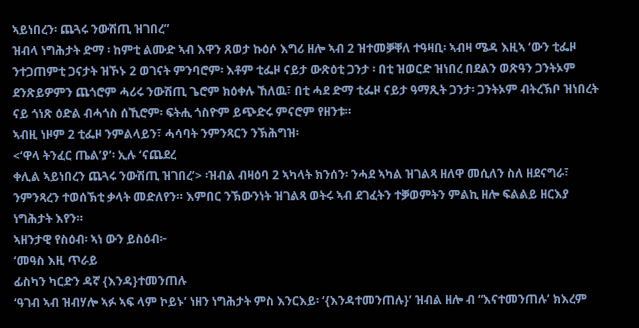ኣይነበረን፡ ጨጓሩ ንውሽጢ ዝገበረ”
ዝብላ ነግሕታት ድማ ፡ ከምቲ ልሙድ ኣብ እዋን ጸወታ ኩዕሶ እግሪ ዘሎ ኣብ 2 ዝተመቓቐለ ተዓዛቢ፡ ኣብዛ ሜዳ እዚኣ ‘ውን ቲፌዞ ንተጋጠምቲ ጋናታት ዝኾኑ 2 ወገናት ምንባሮም፡ እቶም ቲፌዞ ናይታ ውጽዕቲ ጋንታ ፡ በቲ ዝወርድ ዝነበረ በደልን ወጽዓን ጋንትኦም ደንጽይዎምን ጨጎሮም ሓሪሩ ንውሽጢ ጌሮም ክዕቀሉ ኸለዉ፣ በቲ ሓደ ድማ ቲፌዞ ናይታ ዓማጺት ጋንታ፡ ጋንትኦም ብትረኽቦ ዝነበረት ናይ ጎነጽ ዕድል ብሓጎስ ሰኺሮም፡ ፍትሒ ጎስዮም ይጭድሩ ምናሮም የዘንቱ።
ኣብዚ ነዞም 2 ቲፌዞ ንምልላይን፣ ሓሳባት ንምንጻርን ንኽሕግዝ፡
<‘ዋላ ትንፈር ጤል’ያ’፡ ኢሉ ‘ናጨደረ
ቀሊል ኣይነበረን ጨጓሩ ንውሽጢ ዝገበረ’> ፡ዝብል ብዛዕባ 2 ኣካላት ክንሰን፡ ንሓደ ኣካል ዝገልጻ ዘለዋ መሲለን ስለ ዘደናግራ፣ ንምንጻረን ተወሰኽቲ ቃላት መድለየን። እምበር ንኽውንነት ዝገልጻ ወትሩ ኣብ ደገፈትን ተቓወምትን ምልኪ ዘሎ ፍልልይ ዘርእያ ነግሕታት እየን።
ኣዘንታዊ የስዕብ፡ ኣነ ውን ይስዕብ፦
‘መዓስ እዚ ጥራይ
ፊስካን ካርድን ዳኛ {እንዳ}ተመንጠሉ
‘ዓገብ ኣብ ዝብሃሎ ኣፉ ኣፍ ላም ኮይኑ’ ነዘን ነግሕታት ምስ እንርእይ፡ ‘{እንዳተመንጠሉ}’ ዝብል ዘሎ ብ “እናተመንጠሉ’ ክእረም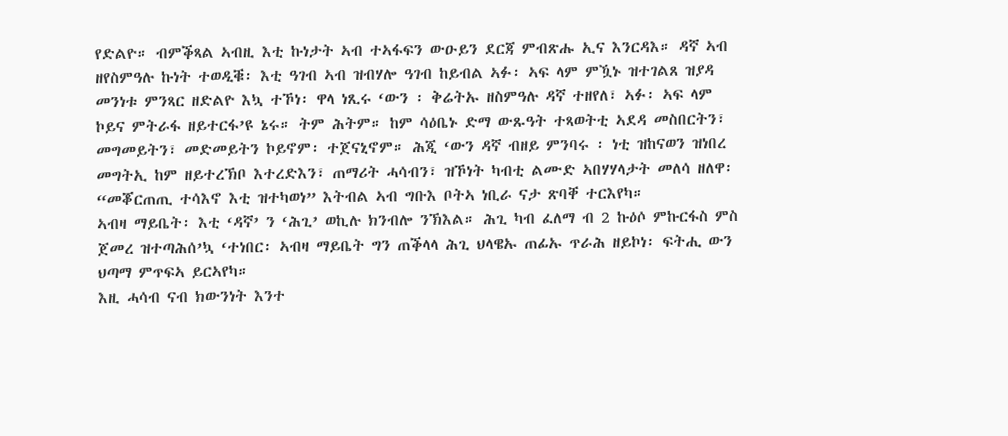የድልዮ። ብምቕጻል ኣብዚ እቲ ኩነታት ኣብ ተኣፋፍን ውዑይን ደርጃ ምብጽሑ ኢና እንርዳእ። ዳኛ ኣብ ዘየስምዓሉ ኩነት ተወዲቑ፡ እቲ ዓገብ ኣብ ዝብሃሎ ዓገብ ከይብል ኣፉ፡ ኣፍ ላም ምዃኑ ዝተገልጸ ዝያዳ መንነቱ ምንጻር ዘድልዮ እኳ ተኾነ፡ ዋላ ነጺሩ ‘ውን ፡ ቅሬትኡ ዘስምዓሉ ዳኛ ተዘየለ፣ ኣፉ፡ ኣፍ ላም ኮይና ምትራፋ ዘይተርፋ’ዩ ኔሩ። ትም ሕትም። ከም ሳዕቤኑ ድማ ውጹዓት ተጻወትቲ ኣደዳ መስበርትን፣ መግመይትን፣ መድመይትን ኮይኖም፡ ተጀናኒኖም። ሕጂ ‘ውን ዳኛ ብዘይ ምንባሩ ፡ ነቲ ዝከናወን ዝነበረ መግትኢ ከም ዘይተረኽቦ እተረድእን፣ ጠማሪት ሓሳብን፣ ዝኾነት ካብቲ ልሙድ ኣበሃሃላታት መለሳ ዘለዋ፡
“መቖርጠጢ ተሳእኖ እቲ ዝተካወነ” እትብል ኣብ ግቡእ ቦትኣ ነቢራ ናታ ጽባቐ ተርእየካ።
ኣብዛ ማይቤት፡ እቲ ‘ዳኛ’ ን ‘ሕጊ’ ወኪሉ ክንብሎ ንኽእል። ሕጊ ካብ ፈለማ ብ 2 ኩዕሶ ምኩርፋስ ምስ ጀመረ ዝተጣሕሰ’ኳ ‘ተነበር፡ ኣብዛ ማይቤት ግን ጠቕላላ ሕጊ ህላዌኡ ጠፊኡ ጥራሕ ዘይኮነ፡ ፍትሒ ውን ህጣማ ምጥፍኣ ይርኣየካ።
እዚ ሓሳብ ናብ ክውንነት እንተ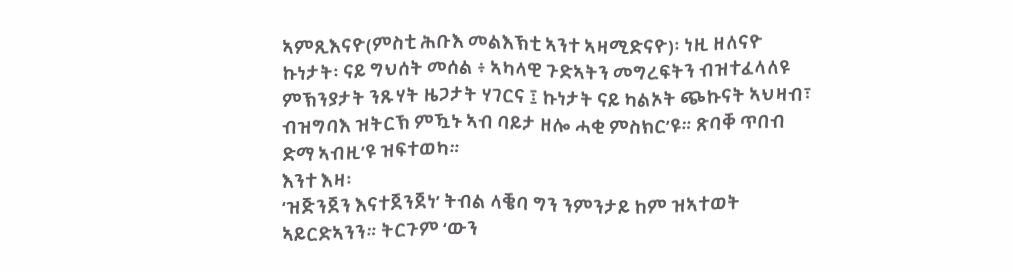ኣምጺእናዮ(ምስቲ ሕቡእ መልእኽቲ ኣንተ ኣዛሚድናዮ)፡ ነዚ ዘለናዮ ኩነታት፡ ናይ ግህሰት መሰል ፥ ኣካላዊ ጉድኣትን መግረፍትን ብዝተፈላለዩ ምኽንያታት ንጹሃት ዜጋታት ሃገርና ፤ ኩነታት ናይ ካልኦት ጭኩናት ኣህዛብ፣ ብዝግባእ ዝትርኽ ምዃኑ ኣብ ባይታ ዘሎ ሓቂ ምስክር’ዩ። ጽባቐ ጥበብ ድማ ኣብዚ’ዩ ዝፍተወካ።
እንተ እዛ፡
‘ዝጅንጀን እናተጀንጀነ’ ትብል ላቔባ ግን ንምንታይ ከም ዝኣተወት ኣይርድኣንን። ትርጉም ‘ውን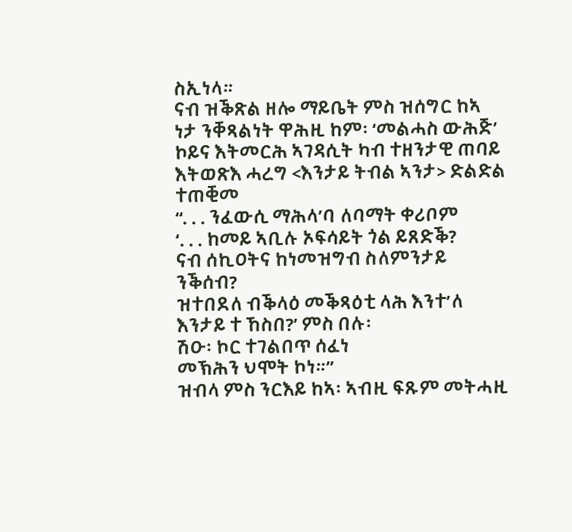ስኢነላ።
ናብ ዝቕጽል ዘሎ ማይቤት ምስ ዝሰግር ከኣ
ነታ ንቐጻልነት ዋሕዚ ከም፡ ‘መልሓስ ውሕጅ’ ኮይና እትመርሕ ኣገዳሲት ካብ ተዘንታዊ ጠባይ እትወጽእ ሓረግ <እንታይ ትብል ኣንታ> ድልድል ተጠቒመ
“. . . ንፈውሲ ማሕላ’ባ ለባማት ቀሪቦም
‘. . . ከመይ ኣቢሉ ኦፍሳይት ጎል ይጸድቕ?
ናብ ሰኪዐትና ከነመዝግብ ስለምንታይ ንቕሰብ?
ዝተበደለ ብቕላዕ መቕጻዕቲ ላሕ እንተ’ለ
እንታይ ተ ኸስበ?’ ምስ በሉ፡
ሽዑ፡ ኮር ተገልበጥ ሰፈነ
መኽሕን ህሞት ኮነ።”
ዝብላ ምስ ንርእይ ከኣ፡ ኣብዚ ፍጹም መትሓዚ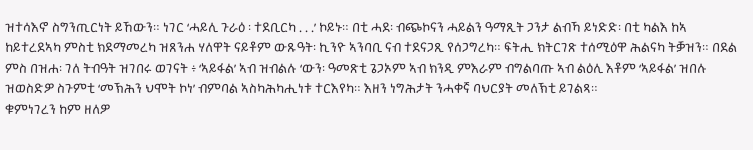ዝተሳእኖ ስግንጢርነት ይኸውን። ነገር ‘ሓይሊ ጉራዕ ፡ ተደቢርካ . . .’ ኮይኑ። በቲ ሓደ፡ ብጭኮናን ሓይልን ዓማጺት ጋንታ ልብኻ ይነድድ፡ በቲ ካልእ ከኣ ከይተረደኣካ ምስቲ ክደማመረካ ዝጸንሐ ሃለዋት ናይቶም ውጹዓት፡ ኪንዮ ኣንባቢ ናብ ተደናጋጺ የሰጋግረካ። ፍትሒ ክትርገጽ ተሰሚዕዋ ሕልናካ ትቓዝን። በደል ምስ በዝሐ፡ ገለ ትብዓት ዝገበሩ ወገናት ፥ ‘ኣይፋል’ ኣብ ዝብልሉ ‘ውን፡ ዓመጽቲ ጌጋኦም ኣብ ክንዲ ምእራም ብግልባጡ ኣብ ልዕሊ እቶም ‘ኣይፋል’ ዝበሉ ዝወስድዎ ስጉምቲ ‘መኽሕን ህሞት ኮነ’ ብምባል ኣስካሕካሒነቱ ተርእየካ። እዘን ነግሕታት ንሓቀኛ ባህርያት መለኽቲ ይገልጻ።
ቁምነገረን ከም ዘለዎ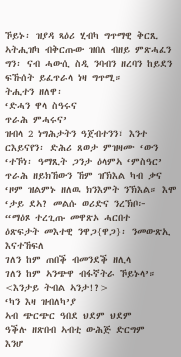ኾይኑ፡ ዝያዳ ጻዕሪ ሂብካ ግጥማዊ ቅርጺ ኣትሒዝካ ብቅርጡው ዝበለ ብዘይ ምጽሓፈን ግን፡ ናብ ሓውሲ ስዲ ንባብን ዘረባን ከይደን ፍኹሰት ይፈጥራላ ነዛ ግጥሚ።
ትሒተን ዘለዋ፡
‘ድሓን ዋላ ስዓሩና
ጥራሕ ምሓሩና’
ዝብላ 2 ነግሕታትን ዓጀብተንን፣ እንተ ርእይናየን፡ ድሕሪ ጸወታ ምዝዛሙ ‘ውን ‘ተኾነ፡ ዓማጺት ጋንታ ዕላምኣ ‘ምስዓር’ ጥራሕ ዘይክኸውን ኸም ዝኽእል ካብ ቃና ‘ዞም ዝልምኑ ዘለዉ ክንእምት ንኽእል። እሞ ‘ታይ ደኣ? መልሱ ወሪድና ንረኽቦ፦
“ማዕጾ ተረጊጡ መዋጽኦ ሓርበተ
ዕጽፍታት መእተዊ ንዋጋ{ዋጋ}፡ ንመውጽኢ እናተኸፍለ
ገለን ከም ጠበቕ ብመንደቕ ዘሊላ
ገለን ከም ኣንጭዋ ብፋኛትራ ኾይኑላ’።
<እንታይ ትብል ኣንታ!?>
‘ካን እዛ ዝብለካ’ያ
ኣብ ጭርጭር ዓበደ ህደም ህደም
ዓቕሉ ዘጽበብ ኣብቲ ውሕጅ ድርግም
እንሆ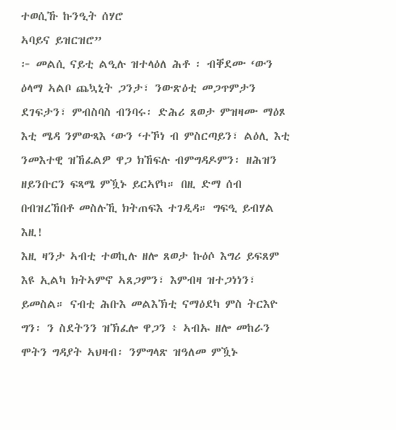ተወሲኹ ኩንዒት ሰሃሮ
ኣባይና ይዝርዝሮ”
፦ መልሲ ናይቲ ልዒሉ ዝተላዕለ ሕቶ ፡ ብቐደሙ ‘ውን ዕላማ ኣልቦ ጨኳኒት ጋንታ፣ ንውጽዕቲ መጋጥምታን ደገፍታን፣ ምብስባስ ብንባሩ፡ ድሕሪ ጸወታ ምዝዛሙ ማዕጾ እቲ ሜዳ ንምውጻእ ‘ውን ‘ተኾነ ብ ምስርጣይን፣ ልዕሊ እቲ ንመእተዊ ዝኸፈልዎ ዋጋ ክኸፍሉ ብምግዳዶምን፡ ዘሕዝን ዘይንቡርን ፍጻሜ ምዃኑ ይርኣየካ። በዚ ድማ ሰብ በብዝረኸበቶ መስሉኺ ክትጠፍእ ተገዲዳ። ግፍዒ ይብሃል እዚ!
እዚ ዛንታ ኣብቲ ተወኪሉ ዘሎ ጸወታ ኩዕሶ እግሪ ይፍጸም እዩ ኢልካ ክትኣምኖ ኣጸጋምን፣ እምብዛ ዝተጋነነን፣ ይመስል። ናብቲ ሕቡእ መልእኽቲ ናማዕደካ ምስ ትርእዮ ግን፡ ን ስደትንን ዝኽፈሎ ዋጋን ፥ ኣብኡ ዘሎ መከራን ሞትን ግዳያት ኣህዛብ፡ ንምግላጽ ዝዓለመ ምዃኑ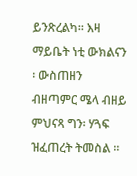ይንጽረልካ። እዛ ማይቤት ነቲ ውክልናን ፡ ውስጠዘን ብዘጣምር ሜላ ብዘይ ምህናጻ ግን፡ ሃጓፍ ዝፈጠረት ትመስል ።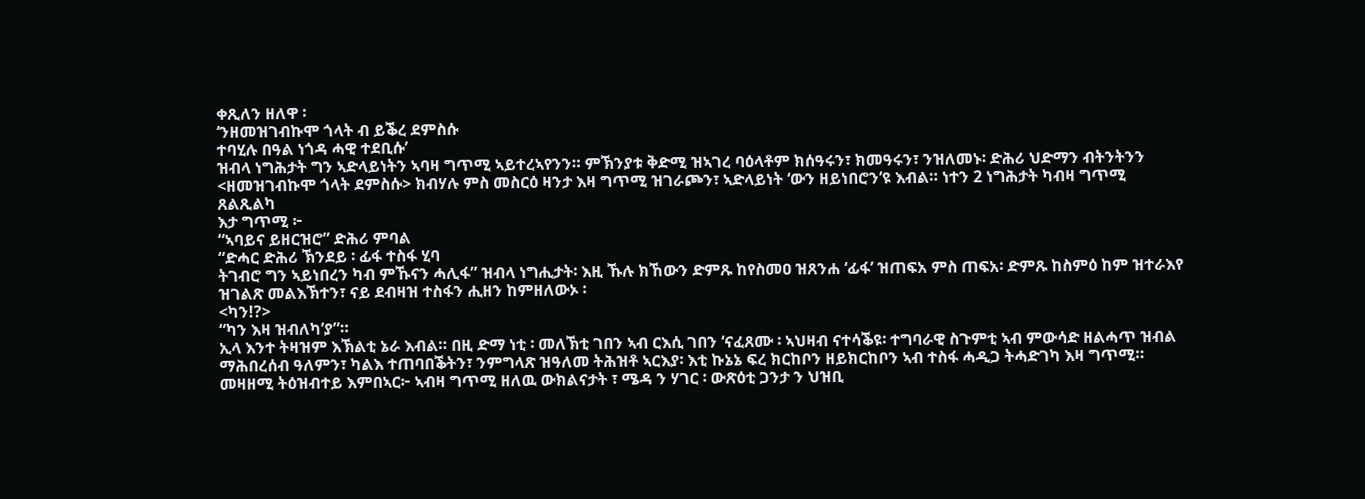ቀጺለን ዘለዋ ፡
‘ንዘመዝገብኩሞ ጎላት ብ ይቕረ ደምስሱ
ተባሂሉ በዓል ነጎዳ ሓዊ ተደቢሱ’
ዝብላ ነግሕታት ግን ኣድላይነትን ኣባዛ ግጥሚ ኣይተረኣየንን። ምኽንያቱ ቅድሚ ዝኣገረ ባዕላቶም ክሰዓሩን፣ ክመዓሩን፣ ንዝለመኑ፡ ድሕሪ ህድማን ብትንትንን <ዘመዝገብኩሞ ጎላት ደምስሱ> ክብሃሉ ምስ መስርዕ ዛንታ እዛ ግጥሚ ዝገራጮን፣ ኣድላይነት ‘ውን ዘይነበሮን’ዩ እብል። ነተን 2 ነግሕታት ካብዛ ግጥሚ ጸልጺልካ
እታ ግጥሚ ፦
“ኣባይና ይዘርዝሮ” ድሕሪ ምባል
“ድሓር ድሕሪ ኽንደይ ፡ ፊፋ ተስፋ ሂባ
ትገብሮ ግን ኣይነበረን ካብ ምኹናን ሓሊፋ” ዝብላ ነግሒታት፡ እዚ ኹሉ ክኸውን ድምጹ ከየስመዐ ዝጸንሐ ‘ፊፋ’ ዝጠፍአ ምስ ጠፍአ፡ ድምጹ ከስምዕ ከም ዝተራእየ ዝገልጽ መልእኽተን፣ ናይ ደብዛዝ ተስፋን ሒዘን ከምዘለውኦ ፡
<ካን!?>
“ካን እዛ ዝብለካ’ያ”።
ኢላ እንተ ትዛዝም እኽልቲ ኔራ እብል። በዚ ድማ ነቲ ፡ መለኽቲ ገበን ኣብ ርእሲ ገበን ‘ናፈጸሙ ፡ ኣህዛብ ናተሳቕዩ፡ ተግባራዊ ስጉምቲ ኣብ ምውሳድ ዘልሓጥ ዝብል ማሕበረሰብ ዓለምን፣ ካልእ ተጠባበቕትን፣ ንምግላጽ ዝዓለመ ትሕዝቶ ኣርእያ፡ እቲ ኩኔኔ ፍረ ክርከቦን ዘይክርከቦን ኣብ ተስፋ ሓዲጋ ትሓድገካ እዛ ግጥሚ።
መዛዘሚ ትዕዝብተይ እምበኣር፦ ኣብዛ ግጥሚ ዘለዉ ውክልናታት ፣ ሜዳ ን ሃገር ፡ ውጽዕቲ ጋንታ ን ህዝቢ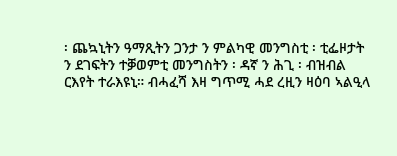፡ ጨኳኒትን ዓማጺትን ጋንታ ን ምልካዊ መንግስቲ ፡ ቲፌዞታት ን ደገፍትን ተቓወምቲ መንግስትን ፡ ዳኛ ን ሕጊ ፡ ብዝብል ርእየት ተራእዩኒ። ብሓፈሻ እዛ ግጥሚ ሓደ ረዚን ዛዕባ ኣልዒላ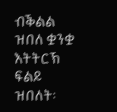ብቕልል ዝበለ ቋንቋ እትትርኽ ፍልይ ዝበለት፡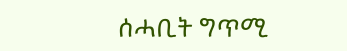ሰሓቢት ግጥሚ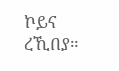ኮይና ረኺበያ።